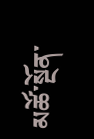མཚོ་སྔོན་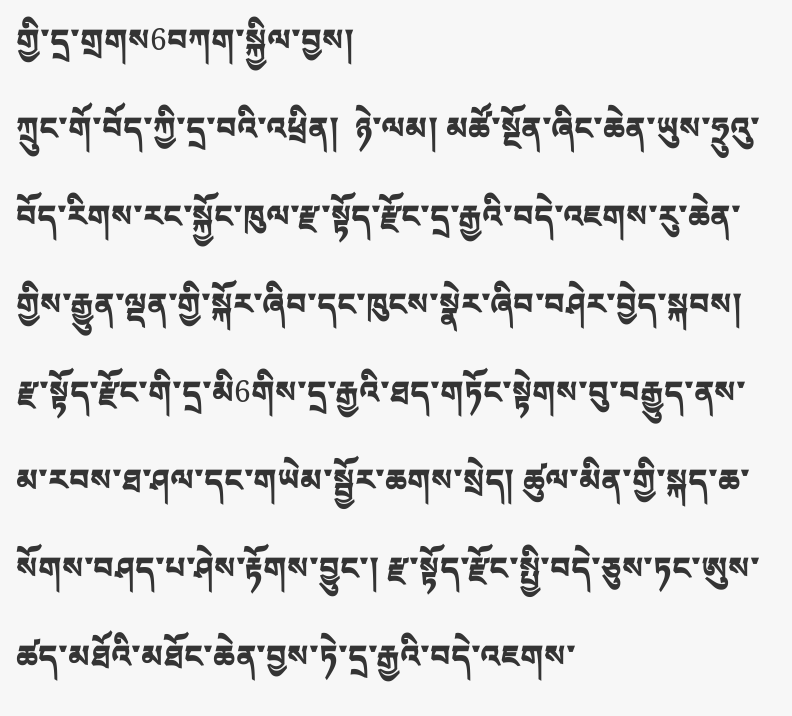གྱི་དྲ་གྲགས6བཀག་སྐྱིལ་བྱས།
ཀྲུང་གོ་བོད་ཀྱི་དྲ་བའི་འཕྲིན།  ཉེ་ལམ། མཚོ་སྔོན་ཞིང་ཆེན་ཡུས་ཧྲུའུ་བོད་རིགས་རང་སྐྱོང་ཁུལ་རྫ་སྟོད་རྫོང་དྲ་རྒྱའི་བདེ་འཇགས་རུ་ཆེན་གྱིས་རྒྱུན་ལྡན་གྱི་སྐོར་ཞིབ་དང་ཁུངས་སྣེར་ཞིབ་བཤེར་བྱེད་སྐབས། རྫ་སྟོད་རྫོང་གི་དྲ་མི6གིས་དྲ་རྒྱའི་ཐད་གཏོང་སྟེགས་བུ་བརྒྱུད་ནས་མ་རབས་ཐ་ཤལ་དང་གཡེམ་སྦྱོར་ཆགས་སྲེད། ཚུལ་མིན་གྱི་སྐད་ཆ་སོགས་བཤད་པ་ཤེས་རྟོགས་བྱུང་། རྫ་སྟོད་རྫོང་སྤྱི་བདེ་ཅུས་ཏང་ཨུས་ཚད་མཐོའི་མཐོང་ཆེན་བྱས་ཏེ་དྲ་རྒྱའི་བདེ་འཇགས་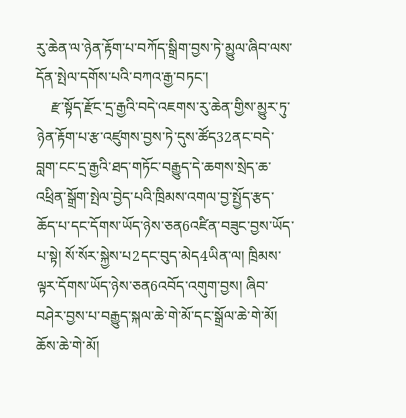རུ་ཆེན་ལ་ཉེན་རྟོག་པ་བཀོད་སྒྲིག་བྱས་ཏེ་མྱུལ་ཞིབ་ལས་དོན་སྤེལ་དགོས་པའི་བཀའ་རྒྱ་བཏང་།
    རྫ་སྟོད་རྫོང་དྲ་རྒྱའི་བདེ་འཇགས་རུ་ཆེན་གྱིས་མྱུར་ཏུ་ཉེན་རྟོག་པ་རྩ་འཛུགས་བྱས་ཏེ་དུས་ཚོད32ནང་བདེ་བླག་ངང་དྲ་རྒྱའི་ཐད་གཏོང་བརྒྱུད་དེ་ཆགས་སྲེད་ཆ་འཕྲིན་སྒྲོག་སྤེལ་བྱེད་པའི་ཁྲིམས་འགལ་བྱ་སྤྱོད་རྩད་ཆོད་པ་དང་དོགས་ཡོད་ཉེས་ཅན6འཛིན་བཟུང་བྱས་ཡོད་པ་སྟེ། སོ་སོར་སྐྱེས་པ2དང་བུད་མེད4ཡིན་ལ། ཁྲིམས་ལྟར་དོགས་ཡོད་ཉེས་ཅན6འབོད་འགུག་བྱས། ཞིབ་བཤེར་བྱས་པ་བརྒྱུད་སྐལ་ཆེ་གེ་མོ་དང་སྒྲོལ་ཆེ་གེ་མོ། ཆོས་ཆེ་གེ་མོ།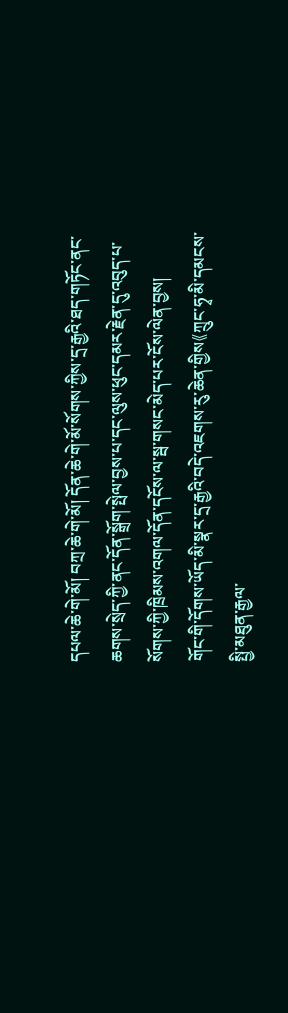དཔལ་ཆེ་གེ་མོ། བཀྲ་ཆེ་གེ་མོ། དོན་ཆེ་གེ་མོ་སོགས་ཀྱིས་དྲ་རྒྱའི་ཐད་གཏོང་ནང་ཆགས་སྲེད་ཀྱི་ནང་དོན་སྒྲོག་སྤེལ་བྱས་པ་དང་ལུས་ཕུང་དམར་རྗེན་དུ་འབུད་པ་སོགས་ཀྱི་ཁྲིམས་འགལ་དོན་དངོས་ལ་སྦ་གསང་མེད་པར་ངོས་ལེན་བྱས།
གོང་གི་དོགས་ཡོད་མི་སྣར་དྲ་རྒྱའི་བདེ་འཇགས་རུ་ཆེན་གྱིས《ཀྲུང་ཧྭ་མི་དམངས་སྤྱི་མཐུན་རྒྱལ་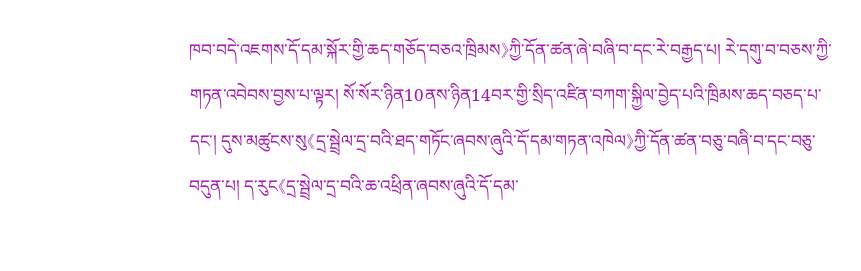ཁབ་བདེ་འཇགས་དོ་དམ་སྐོར་གྱི་ཆད་གཅོད་བཅའ་ཁྲིམས》ཀྱི་དོན་ཚན་ཞེ་བཞི་བ་དང་རེ་བརྒྱད་པ། རེ་དགུ་བ་བཅས་ཀྱི་གཏན་འབེབས་བྱས་པ་ལྟར། སོ་སོར་ཉིན10ནས་ཉིན14བར་གྱི་སྲིད་འཛིན་བཀག་སྐྱིལ་བྱེད་པའི་ཁྲིམས་ཆད་བཅད་པ་དང་། དུས་མཚུངས་སུ《དྲ་སྦྲེལ་དྲ་བའི་ཐད་གཏོང་ཞབས་ཞུའི་དོ་དམ་གཏན་འཁེལ》ཀྱི་དོན་ཚན་བཅུ་བཞི་བ་དང་བཅུ་བདུན་པ། ད་རུང《དྲ་སྦྲེལ་དྲ་བའི་ཆ་འཕྲིན་ཞབས་ཞུའི་དོ་དམ་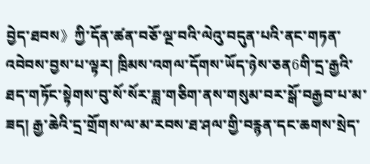བྱེད་ཐབས》ཀྱི་དོན་ཚན་བཅོ་ལྔ་བའི་ལེའུ་བདུན་པའི་ནང་གཏན་འབེབས་བྱས་པ་ལྟར། ཁྲིམས་འགལ་དོགས་ཡོད་ཉེས་ཅན6གི་དྲ་རྒྱའི་ཐད་གཏོང་སྟེགས་བུ་སོ་སོར་ཟླ་གཅིག་ནས་གསུམ་བར་སྒོ་བརྒྱབ་པ་མ་ཟད། རྒྱ་ཆེའི་དྲ་གྲོགས་ལ་མ་རབས་ཐ་ཤལ་གྱི་བརྙན་དང་ཆགས་སྲེད་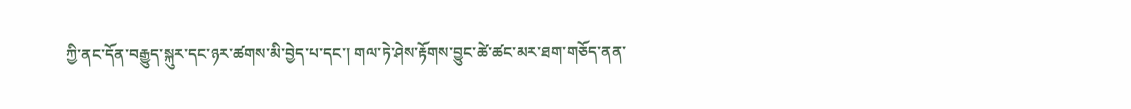ཀྱི་ནང་དོན་བརྒྱུད་སྐུར་དང་ཉར་ཚགས་མི་བྱེད་པ་དང་། གལ་ཏེ་ཤེས་རྟོགས་བྱུང་ཚེ་ཚང་མར་ཐག་གཅོད་ནན་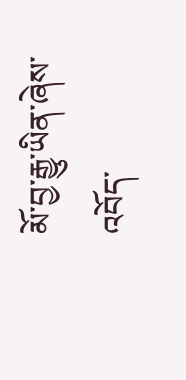མོ་བྱ་རྒྱུ་ཡིན་ཞེས་འབོད་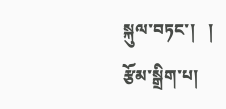སྐུལ་བཏང་།   །
རྩོམ་སྒྲིག་པ།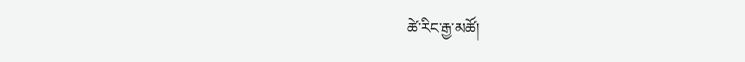ཚེ་རིང་རྒྱ་མཚོ།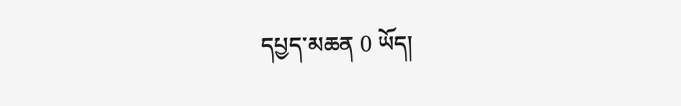དཔྱད་མཆན 0 ཡོད།